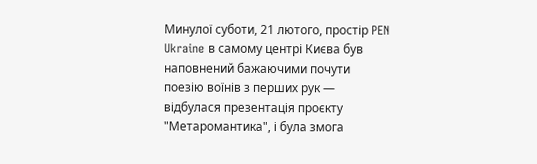Минулої суботи, 21 лютого, простір PEN Ukraine в самому центрі Києва був наповнений бажаючими почути поезію воїнів з перших рук — відбулася презентація проєкту "Метаромантика", і була змога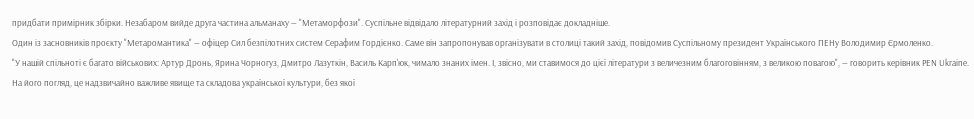придбати примірник збірки. Незабаром вийде друга частина альманаху — "Метаморфози". Суспільне відвідало літературний захід і розповідає докладніше.
Один із засновників проєкту "Метаромантика" — офіцер Сил безпілотних систем Серафим Гордієнко. Саме він запропонував організувати в столиці такий захід, повідомив Суспільному президент Українського ПЕНу Володимир Єрмоленко.
"У нашій спільноті є багато військових: Артур Дронь, Ярина Чорногуз, Дмитро Лазуткін, Василь Карп'юк, чимало знаних імен. І, звісно, ми ставимося до цієї літератури з величезним благоговінням, з великою повагою", — говорить керівник PEN Ukraine.
На його погляд, це надзвичайно важливе явище та складова української культури, без якої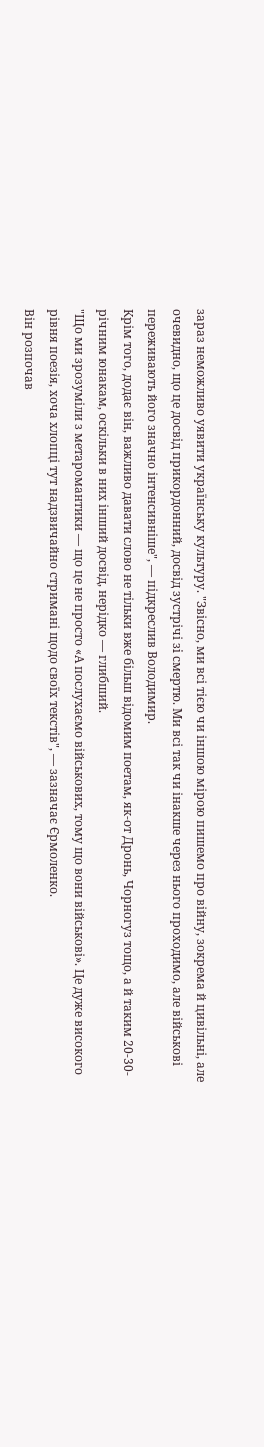зараз неможливо уявити українську культуру. "Звісно, ми всі тією чи іншою мірою пишемо про війну, зокрема й цивільні, але очевидно, що це досвід прикордонний, досвід зустрічі зi смертю. Ми всі так чи інакше через нього проходимо, але військові переживають його значно інтенсивніше", — підкреслив Володимир.
Крім того, додає він, важливо давати слово не тільки вже більш відомим поетам, як-от Дронь, Чорногуз тощо, а й таким 20-30-річним юнакам, оскільки в них інший досвід, нерідко — глибший.
"Що ми зрозуміли з метаромантики — що це не просто «А послухаємо військових, тому що вони військові». Це дуже високого рівня поезія, хоча хлопці тут надзвичайно стримані щодо своїх текстів", — зазначає Єрмоленко.
Він розпочав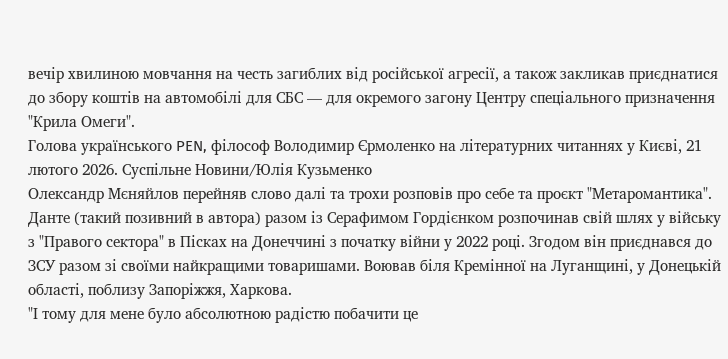вечір хвилиною мовчання на честь загиблих від російської агресії, а також закликав приєднатися до збору коштів на автомобілі для СБС — для окремого загону Центру спеціального призначення "Крила Омеги".
Голова українського PEN, філософ Володимир Єрмоленко на літературних читаннях у Києві, 21 лютого 2026. Суспільне Новини/Юлія Кузьменко
Олександр Мєняйлов перейняв слово далі та трохи розповів про себе та проєкт "Метаромантика".
Данте (такий позивний в автора) разом із Серафимом Гордієнком розпочинав свій шлях у війську з "Правого сектора" в Пісках на Донеччині з початку війни у 2022 році. Згодом він приєднався до ЗСУ разом зі своїми найкращими товаришами. Воював біля Кремінної на Луганщині, у Донецькій області, поблизу Запоріжжя, Харкова.
"І тому для мене було абсолютною радістю побачити це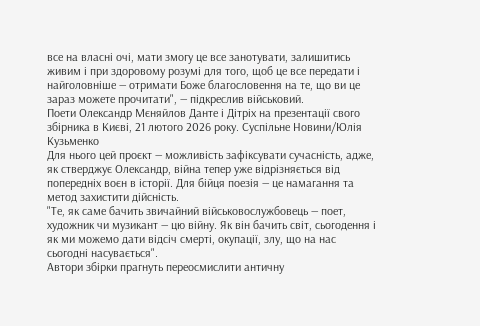все на власні очі, мати змогу це все занотувати, залишитись живим і при здоровому розумі для того, щоб це все передати і найголовніше — отримати Боже благословення на те, що ви це зараз можете прочитати", — підкреслив військовий.
Поети Олександр Мєняйлов Данте і Дітріх на презентації свого збірника в Києві, 21 лютого 2026 року. Суспільне Новини/Юлія Кузьменко
Для нього цей проєкт — можливість зафіксувати сучасність, адже, як стверджує Олександр, війна тепер уже відрізняється від попередніх воєн в історії. Для бійця поезія — це намагання та метод захистити дійсність.
"Те, як саме бачить звичайний військовослужбовець — поет, художник чи музикант — цю війну. Як він бачить світ, сьогодення і як ми можемо дати відсіч смерті, окупації, злу, що на нас сьогодні насувається".
Автори збірки прагнуть переосмислити античну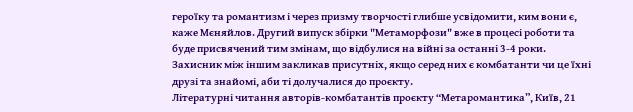героїку та романтизм і через призму творчості глибше усвідомити, ким вони є, каже Мєняйлов. Другий випуск збірки "Метаморфози" вже в процесі роботи та буде присвячений тим змінам, що відбулися на війні за останні 3-4 роки.
Захисник між іншим закликав присутніх, якщо серед них є комбатанти чи це їхні друзі та знайомі, аби ті долучалися до проєкту.
Літературні читання авторів-комбатантів проєкту “Метаромантика”, Київ, 21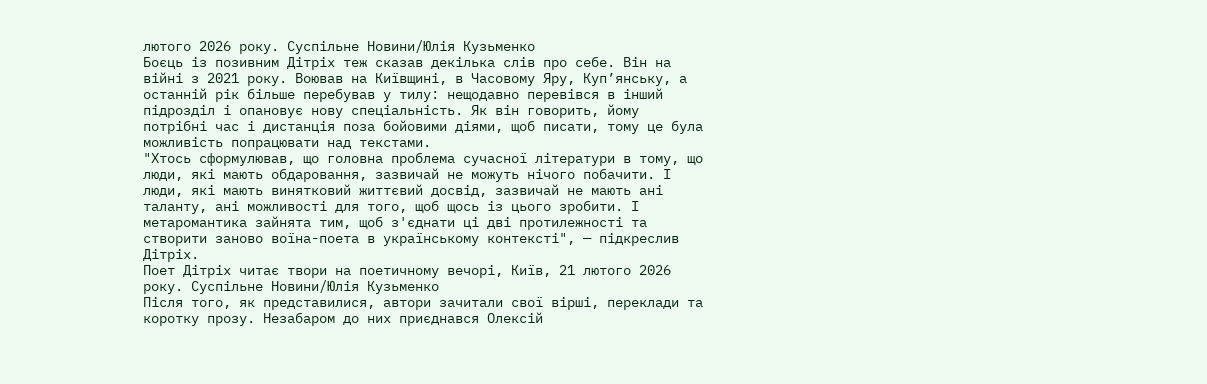лютого 2026 року. Суспільне Новини/Юлія Кузьменко
Боєць із позивним Дітріх теж сказав декілька слів про себе. Він на війні з 2021 року. Воював на Київщині, в Часовому Яру, Куп’янську, а останній рік більше перебував у тилу: нещодавно перевівся в інший підрозділ і опановує нову спеціальність. Як він говорить, йому потрібні час і дистанція поза бойовими діями, щоб писати, тому це була можливість попрацювати над текстами.
"Хтось сформулював, що головна проблема сучасної літератури в тому, що люди, які мають обдаровання, зазвичай не можуть нічого побачити. І люди, які мають винятковий життєвий досвід, зазвичай не мають ані таланту, ані можливості для того, щоб щось із цього зробити. І метаромантика зайнята тим, щоб з'єднати ці дві протилежності та створити заново воїна-поета в українському контексті", — підкреслив Дітріх.
Поет Дітріх читає твори на поетичному вечорі, Київ, 21 лютого 2026 року. Суспільне Новини/Юлія Кузьменко
Після того, як представилися, автори зачитали свої вірші, переклади та коротку прозу. Незабаром до них приєднався Олексій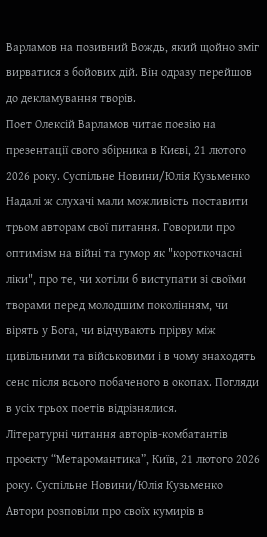Варламов на позивний Вождь, який щойно зміг вирватися з бойових дій. Він одразу перейшов до декламування творів.
Поет Олексій Варламов читає поезію на презентації свого збірника в Києві, 21 лютого 2026 року. Суспільне Новини/Юлія Кузьменко
Надалі ж слухачі мали можливість поставити трьом авторам свої питання. Говорили про оптимізм на війні та гумор як "короткочасні ліки", про те, чи хотіли б виступати зі своїми творами перед молодшим поколінням, чи вірять у Бога, чи відчувають прірву між цивільними та військовими і в чому знаходять сенс після всього побаченого в окопах. Погляди в усіх трьох поетів відрізнялися.
Літературні читання авторів-комбатантів проєкту “Метаромантика”, Київ, 21 лютого 2026 року. Суспільне Новини/Юлія Кузьменко
Автори розповіли про своїх кумирів в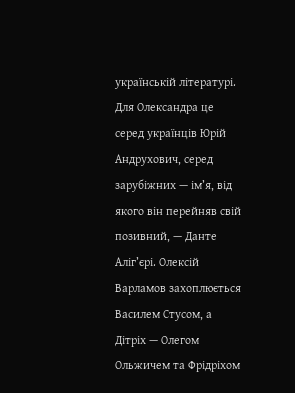українській літературі. Для Олександра це серед українців Юрій Андрухович, серед зарубіжних — ім’я, від якого він перейняв свій позивний, — Данте Аліг’єрі. Олексій Варламов захоплюється Василем Стусом, а Дітріх — Олегом Ольжичем та Фрідріхом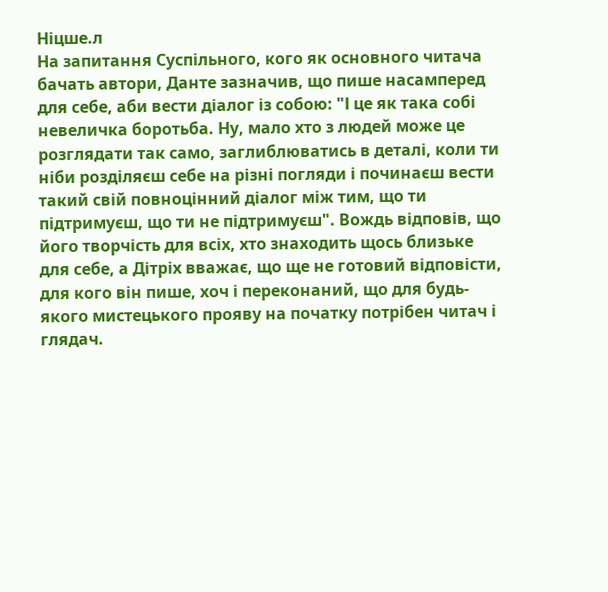Ніцше.л
На запитання Суспільного, кого як основного читача бачать автори, Данте зазначив, що пише насамперед для себе, аби вести діалог із собою: "І це як така собі невеличка боротьба. Ну, мало хто з людей може це розглядати так само, заглиблюватись в деталі, коли ти ніби розділяєш себе на різні погляди і починаєш вести такий свій повноцінний діалог між тим, що ти підтримуєш, що ти не підтримуєш". Вождь відповів, що його творчість для всіх, хто знаходить щось близьке для себе, а Дітріх вважає, що ще не готовий відповісти, для кого він пише, хоч і переконаний, що для будь-якого мистецького прояву на початку потрібен читач і глядач.